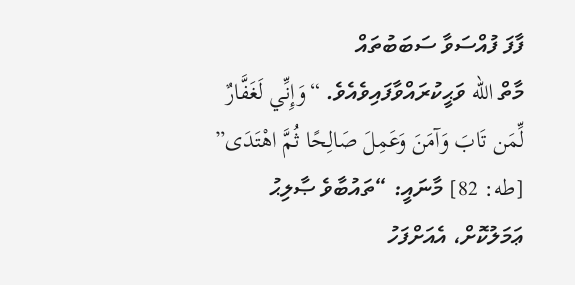ފާފަ ފުއްސަވާ ސަބަބުތައް
މާތް الله ވަޙީކުރައްވާފައިވެއެވެ. “وَإِنِّي لَغَفَّارٌ لِّمَن تَابَ وَآمَنَ وَعَمِلَ صَالِحًا ثُمَّ اهْتَدَى” [طه: 82] މާނައީ: “ތައުބާވެ ޞާލިޙު ޢަމަލުކޮށް، އެއަށްފަހު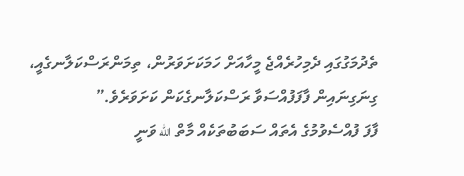ތެދުމަގުގައި ދެމިހުރެއްޖެ މީހާއަށް ހަމަކަށަވަރުން، ތިމަންރަސްކަލާނގެއީ، ގިނަގިނައިން ފާފަފުއްސަވާ ރަސްކަލާނގެކަން ކަށަވަރެވެ.”
ފާފަ ފުއްސެވުމުގެ އެތައް ސަބަބުތަކެއް މާތް الله ވަނީ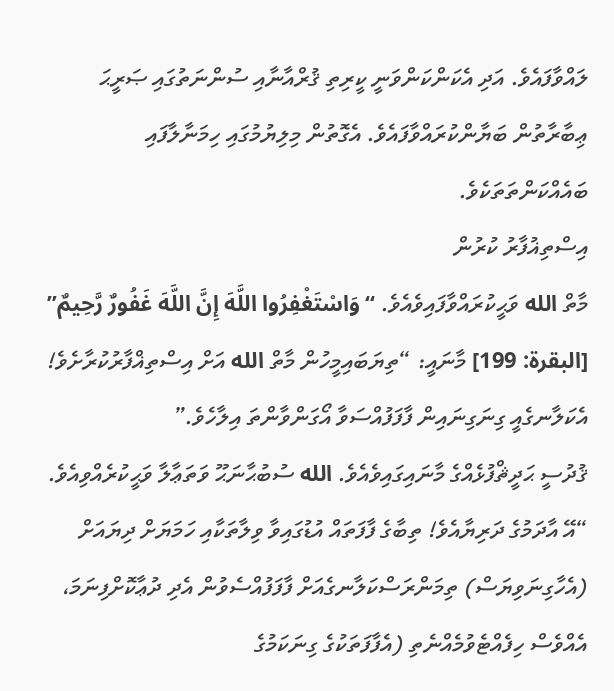ލައްވާފައެވެ. އަދި އެކަންކަންވަނީ ކީރިތި ޤުރްއާނާއި ސުންނަތުގައި ޞަރީޙަ ޢިބާރާތުން ބަޔާންކުރައްވާފައެވެ. އެގޮތުން މިލިޔުމުގައި ހިމަނާލާފައި ބައެއްކަންތަތަކެވެ.
އިސްތިޣުފާރު ކުރުން
މާތް الله ވަޙީކުރައްވާފައިވެއެވެ. “وَاسْتَغْفِرُوا اللَّهَ إِنَّ اللَّهَ غَفُورٌ رَّحِيمٌ” [البقرة: 199] މާނައީ: “ތިޔަބައިމީހުން މާތް الله އަށް އިސްތިޣްފާރުކުރާށެވެ! އެކަލާނގެއީ ގިނަގިނައިން ފާފަފުއްސަވާ އޯގަންވާންތަ އިލާހެވެ.”
ޤުދުސީ ޙަދީޘްފުޅެއްގެ މާނައިގައިވެއެވެ. الله ސުބުޙާނަޙޫ ވަތަޢާލާ ވަޙީކުރެއްވިއެވެ. “އޭ އާދަމުގެ ދަރިޔާއެވެ! ތިބާގެ ފާފަތައް އުޑުގައިވާ ވިލާތަކާއި ހަމަޔަށް ދިޔައަށް (އެހާގިނަވިޔަސް) ތިމަންރަސްކަލާނގެއަށް ފާފަފުއްސެވުން އެދި ދުޢާކޮށްފިނަމަ، އެއްވެސް ހިފެއްޓެވުމެއްނެތި (އެފާފަތަކުގެ ގިނަކަމުގެ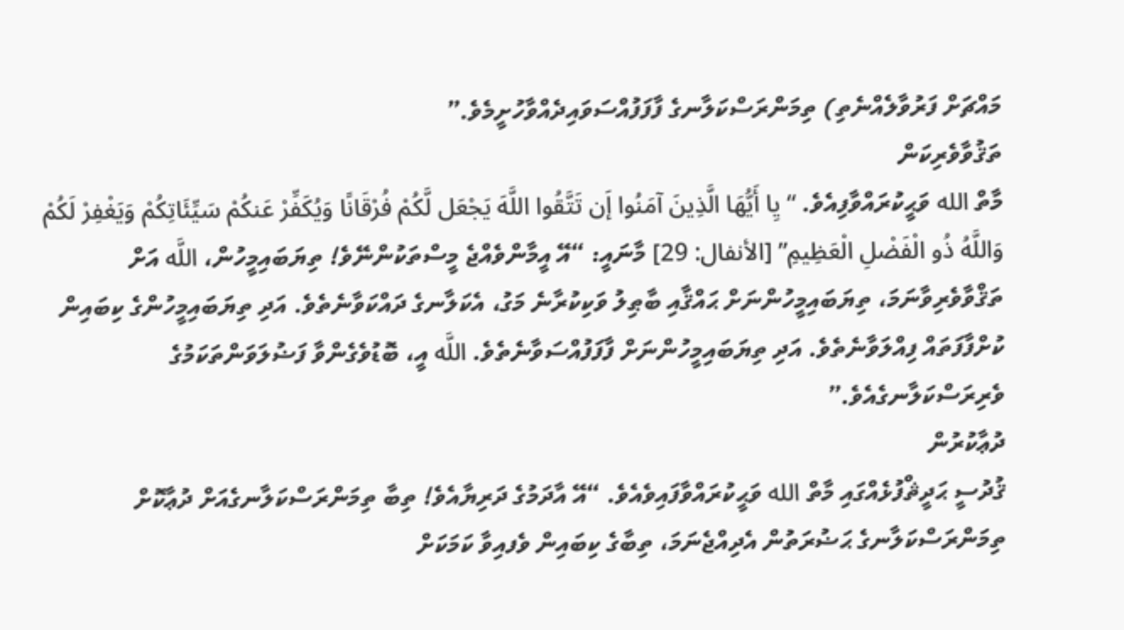މައްޗަށް ފަރުވާލެއްނެތި) ތިމަންރަސްކަލާނގެ ފާފަފުއްސަވައިދެއްވާހުށީމެވެ.”
ތަޤުވާވެރިކަން
މާތް الله ވަޙީކުރައްވާފިއެވެ. “يِا أَيُّهَا الَّذِينَ آمَنُوا إَن تَتَّقُوا اللَّهَ يَجْعَل لَّكُمْ فُرْقَانًا وَيُكَفِّرْ عَنكُمْ سَيِّئَاتِكُمْ وَيَغْفِرْ لَكُمْ وَاللَّهُ ذُو الْفَضْلِ الْعَظِيمِ” [الأنفال: 29] މާނައީ: “އޭ އީމާންވެއްޖެ މީސްތަކުންނޭވެ! ތިޔަބައިމީހުން، اللَّه އަށް ތަޤްވާވެރިވާނަމަ، ތިޔަބައިމީހުންނަށް ޙައްޤާއި ބާޠިލު ވަކިކުރާނެ މަގު، އެކަލާނގެ ދައްކަވާނެތެވެ. އަދި ތިޔަބައިމީހުންގެ ކިބައިން ކުށްފާފަތައް ފިއްލަވާނެތެވެ. އަދި ތިޔަބައިމީހުންނަށް ފާފަފުއްސަވާނެތެވެ. اللَّه އީ، ބޮޑުވެގެންވާ ފަޟުލަވަންތަކަމުގެ ވެރިރަސްކަލާނގެއެވެ.”
ދުޢާކުރުން
ޤުދުސީ ޙަދީޘްފުޅެއްގައި މާތް الله ވަޙީކުރައްވާފައިވެއެވެ. “އޭ އާދަމުގެ ދަރިޔާއެވެ! ތިބާ ތިމަންރަސްކަލާނގެއަށް ދުޢާކޮށް ތިމަންރަސްކަލާނގެ ޙަޟުރަތުން އެދިއްޖެނަމަ، ތިބާގެ ކިބައިން ވެފއިވާ ކަމަކަށް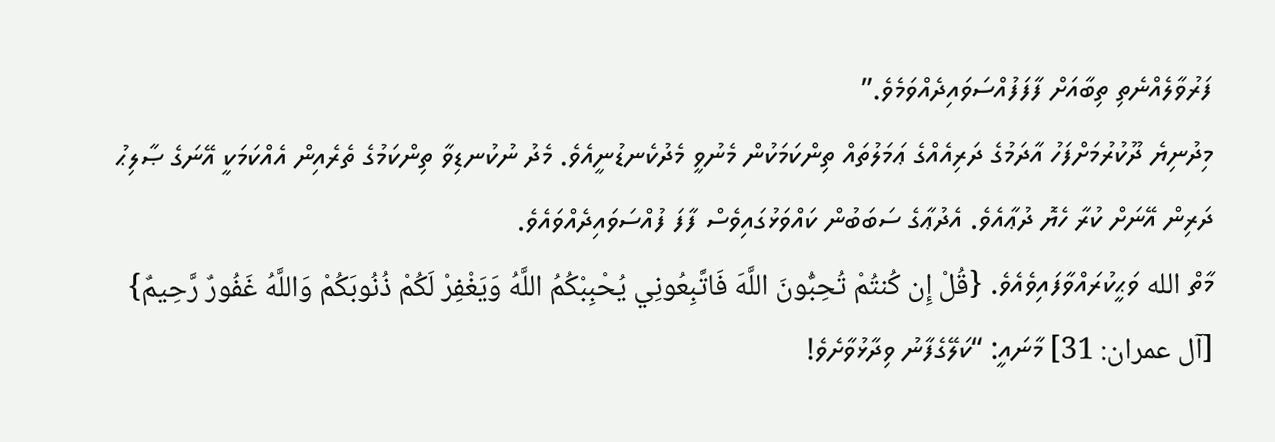ފަރުވާލެއްނެތި ތިބާއަށް ފާފަފުއްސަވައިދެއްވަމެވެ.”
މިދުނިޔެ ދޫކުރުމަށްފަހު އާދަމުގެ ދަރިއެއްގެ ޢަމަލުތައް ތިންކަމަކުން މެނުވީ މެދުކެނޑުނީއެވެ. މެދު ނުކުނޑިވާ ތިންކަމުގެ ތެރެއިން އެއްކަމަކީ އޭނަގެ ޞާލިޙު ދަރިން އޭނަށް ކުރާ ހެޔޮ ދުޢާއެވެ. އެދުޢާގެ ސަބަބުން ކައްވަޅުގައިވެސް ފާފަ ފުއްސަވައިދެއްވައެވެ.
މާތް الله ވަޙީކުރައްވާފައިވެއެވެ. {قُلْ إِن كُنتُمْ تُحِبُّونَ اللَّهَ فَاتَّبِعُونِي يُحْبِبْكُمُ اللَّهُ وَيَغْفِرْ لَكُمْ ذُنُوبَكُمْ وَاللَّهُ غَفُورٌ رَّحِيمٌ} [آل عمران: 31] މާނައީ: “ކަލޭގެފާނު ވިދާޅުވާށެވެ!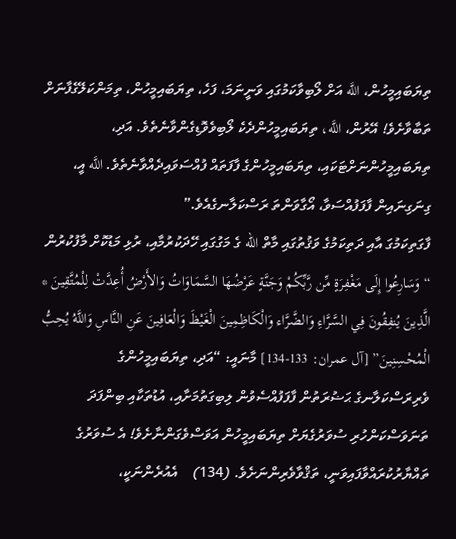ތިޔަބައިމީހުން، اللَّه އަށް ލޯބިވާކަމުގައި ވަނީނަމަ، ފަހެ، ތިޔަބައިމީހުން، ތިމަންކަލޭގެފާނަށް ތަބާވާށެވެ! އޭރުން، اللَّه، ތިޔަބައިމީހުންދެކެ ލޯބިވެވޮޑިގެންވާނެތެވެ. އަދި، ތިޔަބައިމީހުންނަށްޓަކައި، ތިޔަބައިމީހުންގެ ފާފަތައް ފުއްސަވައިދެއްވާނެތެވެ. اللَّه އީ، ގިނަގިނައިން ފާފަފުއްސަވާ، އޯގާވަންތަ ރަސްކަލާނގެއެވެ.”
ފާގަތިކަމުގަ އާއި ދަތިކަމުގެ ވަޤުތުގައި މާތް الله ގެ މަގުގައި ހޭދަކުރުމާއި، ރުޅި މަޑުކޮށް މާފުކުރުން
“وَسَارِعُوا إِلَى مَغْفِرَةٍ مِّن رَّبِّكُمْ وَجَنَّةٍ عَرْضُهَا السَّمَاوَاتُ وَالأَرْضُ أُعِدَّتْ لِلْمُتَّقِينَ * الَّذِينَ يُنفِقُونَ فِي السَّرَّاءِ وَالضَّرَّاء وَالْكَاظِمِينَ الْغَيْظَ وَالْعَافِينَ عَنِ النَّاسِ وَاللَّهُ يُحِبُّ الْمُحْسِنِينَ” [آل عمران: 133-134] މާނައީ: “އަދި، ތިޔަބައިމީހުންގެ ވެރިރަސްކަލާނގެ ޙަޟުރަތުން ފާފަފުއްސެވުން ލިބިގަތުމަށާއި، އުޑުތަކާއި ބިންފަދަ ތަނަވަސްކަންހުރި ސުވަރުގެޔަށް ތިޔަބައިމީހުން އަވަސްވެގަންނާށެވެ! އެ ސުވަރުގެ ތައްޔާރުކުރައްވާފައިވަނީ، ތަޤްވާވެރިންނަށެވެ. (134)    އެއުރެންނަކީ،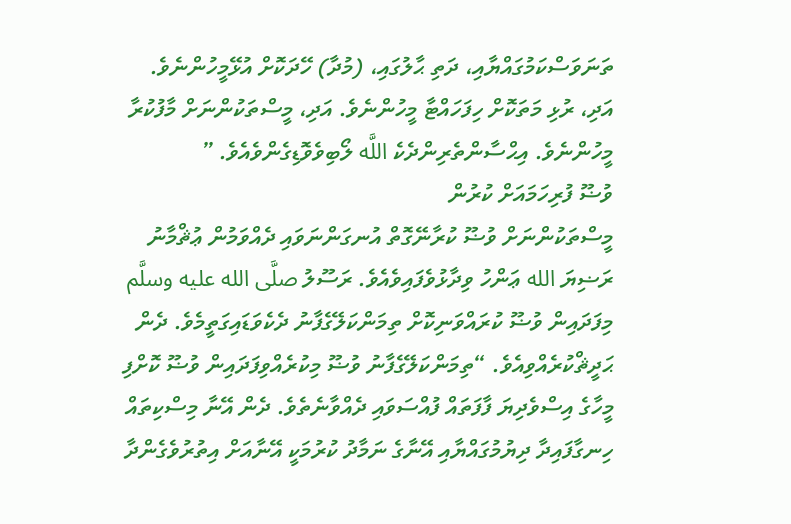ތަނަވަސްކަމުގައްޔާއި، ދަތި ޙާލުގައި، (މުދާ) ހޭދަކޮށް އުޅޭމީހުންނެވެ. އަދި، ރުޅި މަތަކޮށް ހިފަހައްޓާ މީހުންނެވެ. އަދި، މީސްތަކުންނަށް މާފުކުރާ މީހުންނެވެ. އިޙްސާންތެރިންދެކެ اللَّه ލޯބިވެވޮޑިގެންވެއެވެ. ”
ވުޟޫ ފުރިހަމައަށް ކުރުން
މީސްތަކުންނަށް ވުޟޫ ކުރާނޭގޮތް އުނގަންނަވައި ދެއްވަމުން ޢުޘްމާނު ރަޟިޔަ الله ޢަންހު ވިދާޅުވެފައިވެއެވެ. ރަސޫލު صلَّى الله عليه وسلَّم މިފަދައިން ވުޟޫ ކުރައްވަނިކޮށް ތިމަންކަލޭގެފާނު ދެކެވަޑައިގަތީމެވެ. ދެން ޙަދީޘްކުރެއްވިއެވެ. “ތިމަންކަލޭގެފާނު ވުޟޫ މިކުރެއްވިފަދައިން ވުޟޫ ކޮށްފި މީހާގެ އިސްވެދިޔަ ފާފަތައް ފުއްސަވައި ދެއްވާނެތެވެ. ދެން އޭނާ މިސްކިތައް ހިނގާފައިދާ ދިޔުމުގައްޔާއި އޭނާގެ ނަމާދު ކުރުމަކީ އޭނާއަށް އިތުރުވެގެންދާ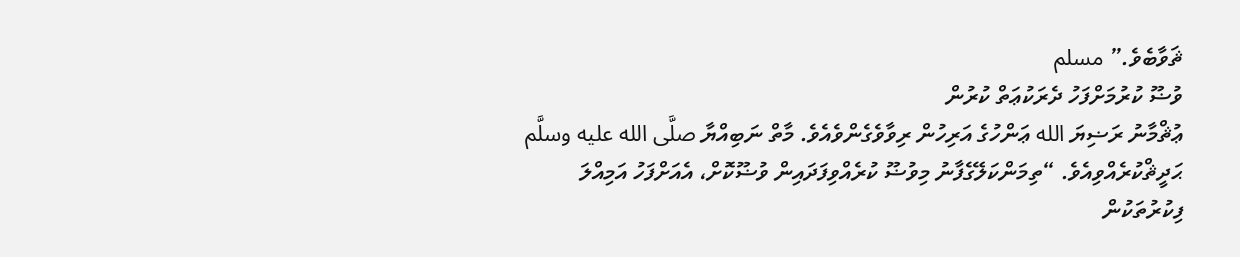ޘަވާބެވެ.” مسلم
ވުޟޫ ކުރުމަށްފަހު ދެރަކުޢަތް ކުރުން
ޢުޘްމާނު ރަޟިޔަ الله ޢަންހުގެ އަރިހުން ރިވާވެގެންވެއެވެ. މާތް ނަބިއްޔާ صلَّى الله عليه وسلَّم ޙަދީޘްކުރެއްވިއެވެ. “ތިމަންކަލޭގެފާނު މިވުޟޫ ކުރެއްވިފަދައިން ވުޟޫކޮށް، އެއަށްފަހު އަމިއްލަ ފިކުރުތަކުން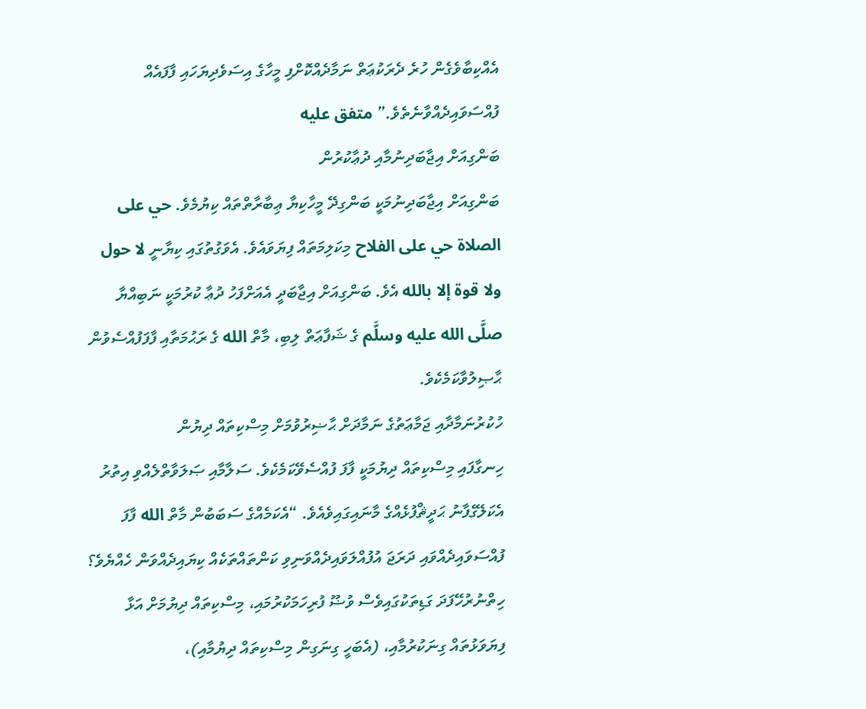އެއްކިބާވެގެން ހުރެ ދެރަކުޢަތް ނަމާދެއްކޮށްފި މީހާގެ އިސަވެދިޔަހައި ފާފައެއް ފުއްސަވައިދެއްވާނެތެވެ.” متفق عليه
ބަންގިއަށް އިޖާބަދިނުމާއި ދުޢާކުރުން
ބަންގިއަށް އިޖާބަދިނުމަކީ ބަންގިދޭ މީހާކިޔާ ޢިބާރާތްތައް ކިޔުމެވެ. حي على الصلاة حي على الفلاح މިކަލިމަތައް ފިޔަވައެވެ. އެވަގުތުގައި ކިޔާނީ لا حول ولا قوة إلا بالله އެވެ. ބަންގިއަށް އިޖާބަދީ އެއަށްފަހު ދުޢާ ކުރުމަކީ ނަބިއްޔާ صلَّى الله عليه وسلَّم ގެ ޝަފާޢަތް ލިބި، މާތް الله ގެ ރަޙުމަތާއި ފާފަފުއްސެވުން ޙާޞިލުވާކަމެކެވެ.
ހުކުރުނަމާދާއި ޖަމާޢަތުގެ ނަމާދަށް ޙާޟިރުވުމަށް މިސްކިތައް ދިޔުން
ހިނގާފައި މިސްކިތައް ދިޔުމަކީ ފާފަ ފުއްސެވޭކަމެކެވެ. ސަލާމާއި ޞަލަވާތްލެއްވި އިތުރު އެކަލޭގެފާނު ޙަދީޘްފުޅެއްގެ މާނައިގައިވެއެވެ. “އެކަމެއްގެ ސަބަބުން މާތް الله ފާފަ ފުއްސަވައިދެއްވައި ދަރަޖަ އުފުއްލަވައިދެއްވަނިވި ކަންތައްތަކެއް ކިޔައިދެއްވަން ހެއްޔެވެ؟ ހިތްނުރުހޭފަދަ ގަޑިތަކުގައިވެސް ވުޟޫ ފުރިހަމަކުރުމައި، މިސްކިތައް ދިޔުމަށް އަޅާ ފިޔަވަޅުތައް ގިނަކުރުމާއި، (އެބަހީ ގިނަގިން މިސްކިތައް ދިޔުމާއި)،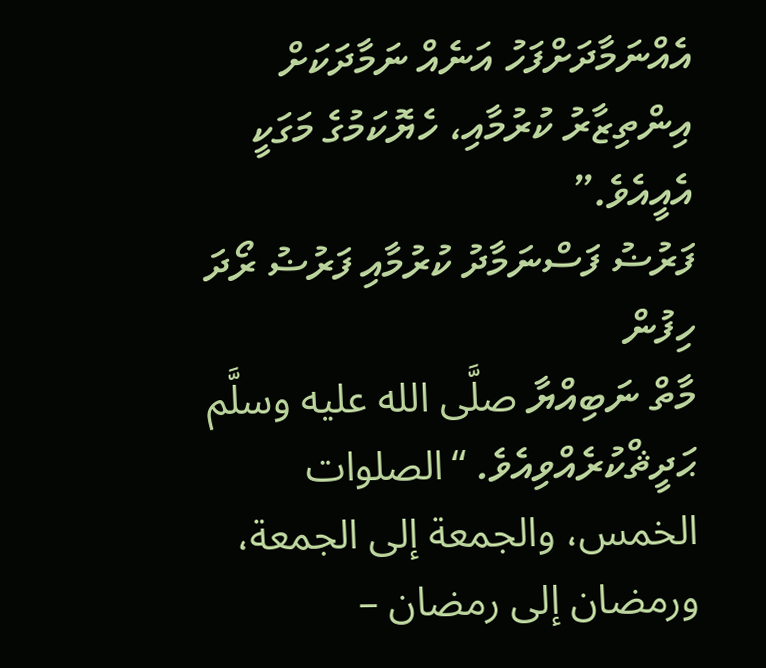އެއްނަމާދަށްފަހު އަނެއް ނަމާދަކަށް އިންތިޒާރު ކުރުމާއި، ހެޔޮކަމުގެ މަގަކީ އެއީއެވެ.”
ފަރުޟު ފަސްނަމާދު ކުރުމާއި ފަރުޟު ރޯދަ ހިފުން
މާތް ނަބިއްޔާ صلَّى الله عليه وسلَّم ޙަދީޘްކުރެއްވިއެވެ. “الصلوات الخمس، والجمعة إلى الجمعة، ورمضان إلى رمضان –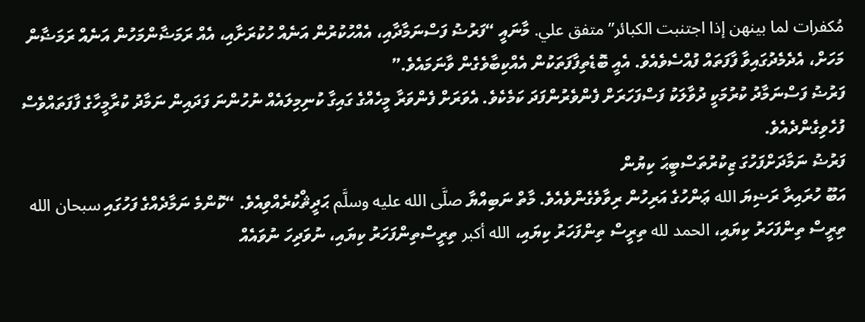مُكفرات لما بينهن إذا اجتنبت الكبائر” متفق علي. މާނައީ “ފަރުޟު ފަސްނަމާދާއި، އެއްހުކުރުން އަނެއް ހުކުރަށާއި، އެއް ރަމަޟާންމަހުން އަނެއް ރަމަޟާން މަހަށް، އެދެމެދުގައިވާ ފާފަތައް ފުއްސެވެއެވެ. އެއީ ބޮޑެތިފާފަތަކުން އެއްކިބާވެގެން ވާނަމައެވެ.”
ފަރުޟު ފަސްނަމާދު ކުރުމަކީ ދުވާލަކު ފަސްފަހަރަށް ފެންވެރުންފަދަ ކަމެކެވެ. އެވަރަށް ފެންވަރާ މީހެއްގެ ގައިގާ ކުނިމިލައެއް ނުހުންނަ ފަދައިން ނަމާދު ކުރާމީހާގެ ފާފަތައްވެސް ފުހެވިގެންދެއެވެ.
ފަރުޟު ނަމާދަށްފަހުގަ ޒިކުރުތަސްބީޙަ ކިޔުން
އަބޫ ހުރައިރާ ރަޟިޔަ الله ޢަންހުގެ އަރިހުން ރިވާވެގެންވެއެވެ. މާތް ނަބިއްޔާ صلَّى الله عليه وسلَّم ޙަދީޘްކުރެއްވިއެވެ. “ކޮންމެ ނަމާދެއްގެ ފަހުގައި سبحان الله ތިރީސް ތިންފަހަރު ކިޔައި، الحمد لله ތިރީސް ތިންފަހަރު ކިޔައި، الله أكبر ތިރީސްތިންފަހަރު ކިޔައި، ނުވަދިހަ ނުވައެއް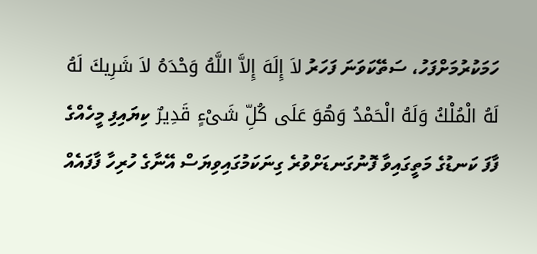ހަމަކުރުމަށްފަހު، ސަތޭކަވަނަ ފަހަރު لاَ إِلَهَ إِلاَّ اللَّهُ وَحْدَهُ لاَ شَرِيكَ لَهُ لَهُ الْمُلْكُ وَلَهُ الْحَمْدُ وَهُوَ عَلَى كُلِّ شَىْءٍ قَدِيرٌ ކިޔައިފި މީހެއްގެ ފާފަ ކަނޑުގެ މަތީގައިވާ ފޮނުގަނޑަށްވުރެ ގިނަކަމުގައިވިޔަސް އޭނާގެ ހުރިހާ ފާފައެއް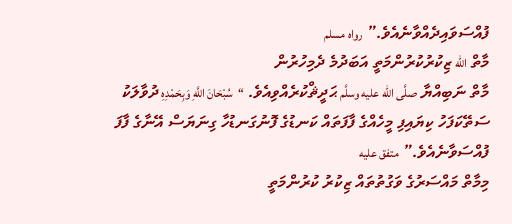ފުއްސަވައިދެއްވާނެއެވެ.” رواه مسلم
މާތް الله ޒިކުރުކުރުންމަތީ އަބަދުމެ ދެމިހުރުން
މާތް ނަބިއްޔާ صلَّى الله عليه وسلَّم ޙަދީޘްކުރެއްވިއެވެ. “سُبْحَانَ اللَّهِ وَبِحَمْدِهِ ދުވާލަކު ސަތޭކަފަހު ކިޔައިފި މީހެއްގެ ފާފަތައް ކަނޑުގެ ފޮނުގަނޑުހާ ގިނަޔަސް އޭނާގެ ފާފަ ފުއްސަވާނެއެވެ.” متفق عليه
މިމާތް މައްސަރުގެ ވަގުތުތައް ޒިކުރު ކުރުންމަތީ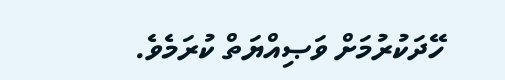ހޭދަކުރުމަށް ވަޞިއްޔަތް ކުރަމެވެ.